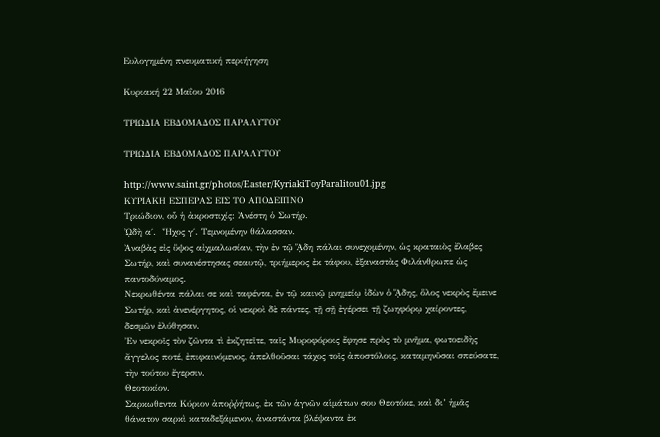Ευλογημένη πνευματική περιήγηση

Κυριακή 22 Μαΐου 2016

ΤΡΙΩΔΙΑ ΕΒΔΟΜΑΔΟΣ ΠΑΡΑΛΥΤΟΥ

ΤΡΙΩΔΙΑ ΕΒΔΟΜΑΔΟΣ ΠΑΡΑΛΥΤΟΥ

http://www.saint.gr/photos/Easter/KyriakiToyParalitou01.jpg
ΚΥΡΙΑΚΗ ΕΣΠΕΡΑΣ ΕΙΣ ΤΟ ΑΠΟΔΕΙΠΝΟ
Τριώδιον, οὗ ἡ ἀκροστιχίς: Ἀνέστη ὁ Σωτήρ.
ᾨδὴ α΄.  Ἦχος γ΄. Τεμνομένην θάλασσαν.
Ἀναβὰς εἰς ὕψος αἰχμαλωσίαν, τὴν ἐν τῷ ᾍδη πάλαι συνεχομένην, ὡς κραταιὸς ἔλαβες Σωτήρ, καὶ συνανέστησας σεαυτῷ, τριήμερος ἐκ τάφου, ἐξαναστὰς Φιλάνθρωπε ὡς παντοδύναμος.
Νεκρωθέντα πάλαι σε καὶ ταφέντα, ἐν τῷ καινῷ μνημείῳ ἰδὼν ὁ ᾍδης, ὅλος νεκρὸς ἔμεινε Σωτήρ, καὶ ἀνενέργητος, οἱ νεκροὶ δὲ πάντες, τῇ σῇ ἐγέρσει τῇ ζωηφόρῳ χαίροντες, δεσμῶν ἐλύθησαν.
Ἐν νεκροῖς τὸν ζῶντα τὶ ἐκζητεῖτε, ταῖς Μυροφόροις ἔφησε πρὸς τὸ μνῆμα, φωτοειδὴς ἄγγελος ποτέ, ἐπιφαινόμενος, ἀπελθοῦσαι τάχος τοῖς ἀποστόλοις, καταμηνῦσαι σπεύσατε, τὴν τούτου ἔγερσιν.
Θεοτοκίον.
Σαρκωθεντα Κύριον ἀποῤῥήτως, ἐκ τῶν ἁγνῶν αἱμάτων σου Θεοτόκε, καὶ δι’ ἡμᾶς θάνατον σαρκὶ καταδεξάμενον, ἀναστάντα βλέψαντα ἐκ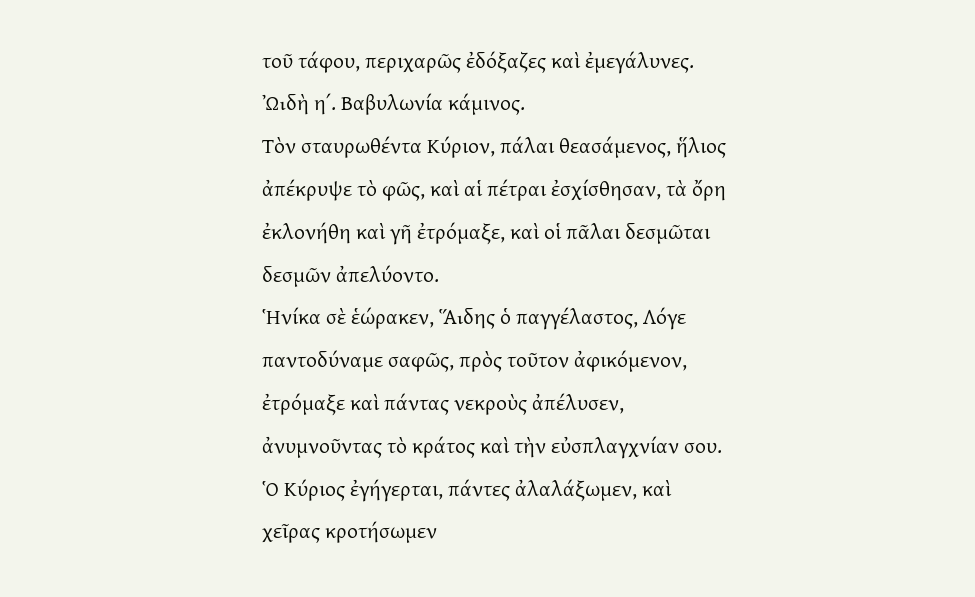τοῦ τάφου, περιχαρῶς ἐδόξαζες καὶ ἐμεγάλυνες.
ᾨδὴ η΄. Βαβυλωνία κάμινος.
Τὸν σταυρωθέντα Κύριον, πάλαι θεασάμενος, ἥλιος ἀπέκρυψε τὸ φῶς, καὶ αἱ πέτραι ἐσχίσθησαν, τὰ ὄρη ἐκλονήθη καὶ γῆ ἐτρόμαξε, καὶ οἱ πᾶλαι δεσμῶται δεσμῶν ἀπελύοντο.
Ἡνίκα σὲ ἑώρακεν, ᾍδης ὁ παγγέλαστος, Λόγε παντοδύναμε σαφῶς, πρὸς τοῦτον ἀφικόμενον, ἐτρόμαξε καὶ πάντας νεκροὺς ἀπέλυσεν, ἀνυμνοῦντας τὸ κράτος καὶ τὴν εὐσπλαγχνίαν σου.
Ὁ Κύριος ἐγήγερται, πάντες ἀλαλάξωμεν, καὶ χεῖρας κροτήσωμεν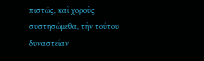πιστῶς, καὶ χοροὺς συστησώμεθα, τὴν τούτου δυναστείαν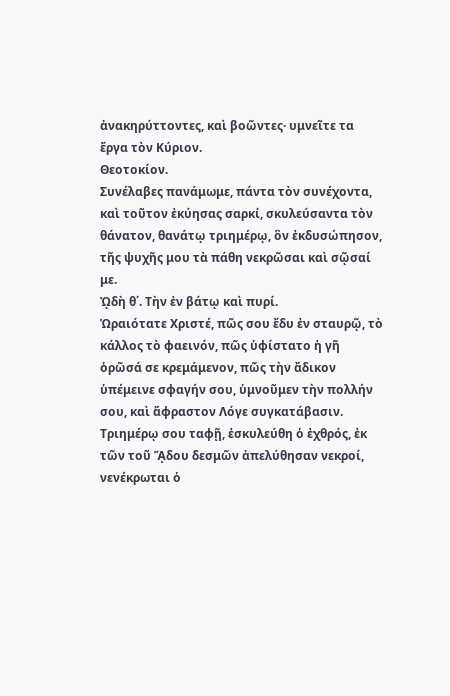ἀνακηρύττοντες, καὶ βοῶντες· υμνεῖτε τα ἔργα τὸν Κύριον.
Θεοτοκίον.
Συνέλαβες πανάμωμε, πάντα τὸν συνέχοντα, καὶ τοῦτον ἐκύησας σαρκί, σκυλεύσαντα τὸν θάνατον, θανάτῳ τριημέρῳ, ὃν ἐκδυσώπησον, τῆς ψυχῆς μου τὰ πάθη νεκρῶσαι καὶ σῷσαί με.
ᾨδὴ θ΄. Τὴν ἐν βάτῳ καὶ πυρί.
Ὡραιότατε Χριστέ, πῶς σου ἔδυ ἐν σταυρῷ, τὸ κάλλος τὸ φαεινόν, πῶς ὑφίστατο ἡ γῆ ὁρῶσά σε κρεμάμενον, πῶς τὴν ἄδικον ὑπέμεινε σφαγήν σου, ὑμνοῦμεν τὴν πολλήν σου, καὶ ἄφραστον Λόγε συγκατάβασιν.
Τριημέρῳ σου ταφῇ, ἐσκυλεύθη ὁ ἐχθρός, ἐκ τῶν τοῦ ᾍδου δεσμῶν ἀπελύθησαν νεκροί, νενέκρωται ὁ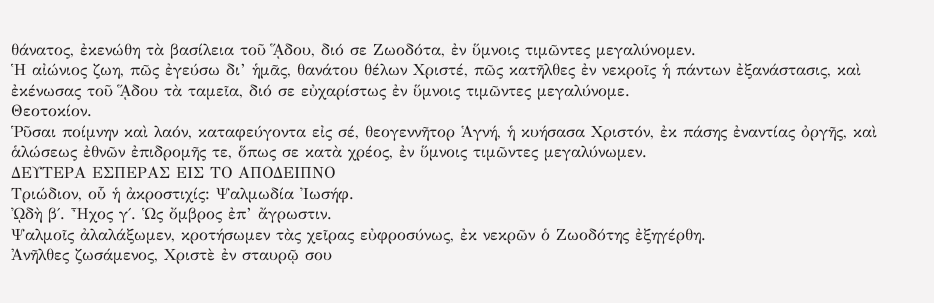θάνατος, ἐκενώθη τὰ βασίλεια τοῦ ᾍδου, διό σε Ζωοδότα, ἐν ὕμνοις τιμῶντες μεγαλύνομεν.
Ἡ αἰώνιος ζωη, πῶς ἐγεύσω δι’ ἡμᾶς, θανάτου θέλων Χριστέ, πῶς κατῆλθες ἐν νεκροῖς ἡ πάντων ἐξανάστασις, καὶ ἐκένωσας τοῦ ᾍδου τὰ ταμεῖα, διό σε εὐχαρίστως ἐν ὕμνοις τιμῶντες μεγαλύνομε.
Θεοτοκίον.
Ῥῦσαι ποίμνην καὶ λαόν, καταφεύγοντα εἰς σέ, θεογεννῆτορ Ἁγνή, ἡ κυήσασα Χριστόν, ἐκ πάσης ἐναντίας ὀργῆς, καὶ ἁλώσεως ἐθνῶν ἐπιδρομῆς τε, ὅπως σε κατὰ χρέος, ἐν ὕμνοις τιμῶντες μεγαλύνωμεν.
ΔΕΥΤΕΡΑ ΕΣΠΕΡΑΣ ΕΙΣ ΤΟ ΑΠΟΔΕΙΠΝΟ
Τριώδιον, οὗ ἡ ἀκροστιχίς: Ψαλμωδία Ἰωσήφ.
ᾨδὴ β΄. Ἦχος γ΄. Ὡς ὄμβρος ἐπ’ ἄγρωστιν.
Ψαλμοῖς ἀλαλάξωμεν, κροτήσωμεν τὰς χεῖρας εὐφροσύνως, ἐκ νεκρῶν ὁ Ζωοδότης ἐξηγέρθη.
Ἀνῆλθες ζωσάμενος, Χριστὲ ἐν σταυρῷ σου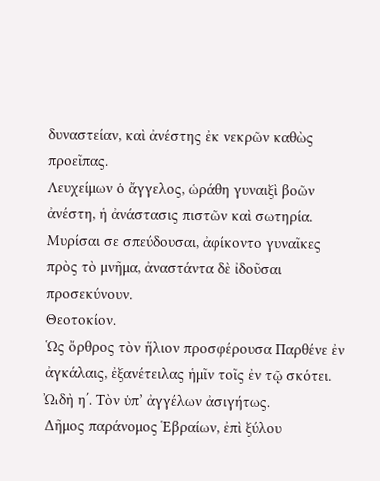δυναστείαν, καὶ ἀνέστης ἐκ νεκρῶν καθὼς προεῖπας.
Λευχείμων ὁ ἄγγελος, ὡράθη γυναιξὶ βοῶν ἀνέστη, ἡ ἀνάστασις πιστῶν καὶ σωτηρία.
Μυρίσαι σε σπεύδουσαι, ἀφίκοντο γυναῖκες πρὸς τὸ μνῆμα, ἀναστάντα δὲ ἰδοῦσαι προσεκύνουν.
Θεοτοκίον.
Ὡς ὄρθρος τὸν ἥλιον προσφέρουσα Παρθένε ἐν ἀγκάλαις, ἐξανέτειλας ἡμῖν τοῖς ἐν τῷ σκότει.
ᾨδὴ η΄. Τὸν ὑπ’ ἀγγέλων ἀσιγήτως.
Δῆμος παράνομος Ἑβραίων, ἐπὶ ξύλου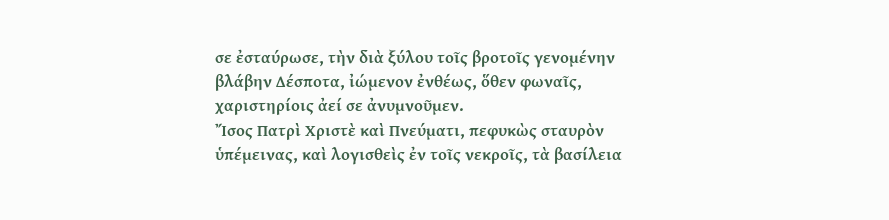σε ἐσταύρωσε, τὴν διὰ ξύλου τοῖς βροτοῖς γενομένην βλάβην Δέσποτα, ἰώμενον ἐνθέως, ὅθεν φωναῖς, χαριστηρίοις ἀεί σε ἀνυμνοῦμεν.
Ἴσος Πατρὶ Χριστὲ καὶ Πνεύματι, πεφυκὼς σταυρὸν ὑπέμεινας, καὶ λογισθεὶς ἐν τοῖς νεκροῖς, τὰ βασίλεια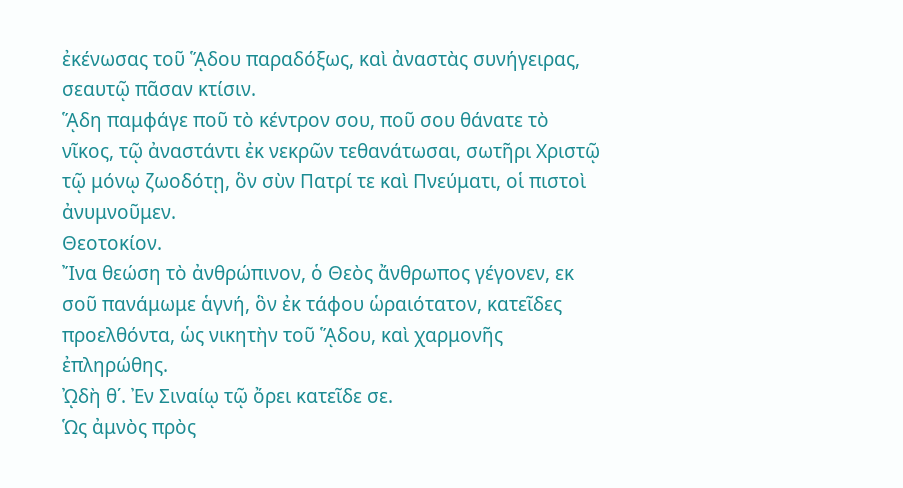ἐκένωσας τοῦ ᾍδου παραδόξως, καὶ ἀναστὰς συνήγειρας, σεαυτῷ πᾶσαν κτίσιν.
ᾍδη παμφάγε ποῦ τὸ κέντρον σου, ποῦ σου θάνατε τὸ νῖκος, τῷ ἀναστάντι ἐκ νεκρῶν τεθανάτωσαι, σωτῆρι Χριστῷ τῷ μόνῳ ζωοδότῃ, ὃν σὺν Πατρί τε καὶ Πνεύματι, οἱ πιστοὶ ἀνυμνοῦμεν.
Θεοτοκίον.
Ἴνα θεώση τὸ ἀνθρώπινον, ὁ Θεὸς ἄνθρωπος γέγονεν, εκ σοῦ πανάμωμε ἁγνή, ὃν ἐκ τάφου ὡραιότατον, κατεῖδες προελθόντα, ὡς νικητὴν τοῦ ᾍδου, καὶ χαρμονῆς ἐπληρώθης.
ᾨδὴ θ΄. Ἐν Σιναίῳ τῷ ὄρει κατεῖδε σε.
Ὡς ἀμνὸς πρὸς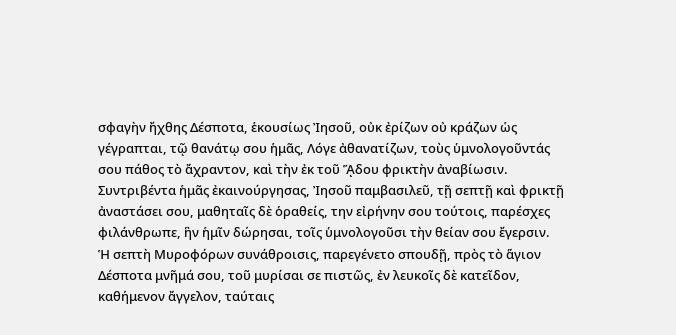σφαγὴν ἤχθης Δέσποτα, ἑκουσίως Ἰησοῦ, οὐκ ἐρίζων οὐ κράζων ὡς γέγραπται, τῷ θανάτῳ σου ἡμᾶς, Λόγε ἀθανατίζων, τοὺς ὑμνολογοῦντάς σου πάθος τὸ ἄχραντον, καὶ τὴν ἐκ τοῦ ᾍδου φρικτὴν ἀναβίωσιν.
Συντριβέντα ἡμᾶς ἐκαινούργησας, Ἰησοῦ παμβασιλεῦ, τῇ σεπτῇ καὶ φρικτῇ ἀναστάσει σου, μαθηταῖς δὲ ὁραθείς, την εἰρήνην σου τούτοις, παρέσχες φιλάνθρωπε, ἣν ἡμῖν δώρησαι, τοῖς ὑμνολογοῦσι τὴν θείαν σου ἔγερσιν.
Ἡ σεπτὴ Μυροφόρων συνάθροισις, παρεγένετο σπουδῇ, πρὸς τὸ ἅγιον Δέσποτα μνῆμά σου, τοῦ μυρίσαι σε πιστῶς, ἐν λευκοῖς δὲ κατεῖδον, καθήμενον ἄγγελον, ταύταις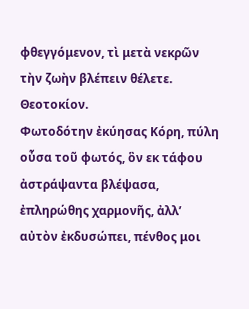φθεγγόμενον, τὶ μετὰ νεκρῶν τὴν ζωὴν βλέπειν θέλετε.
Θεοτοκίον.
Φωτοδότην ἐκύησας Κόρη, πύλη οὖσα τοῦ φωτός, ὃν εκ τάφου ἀστράψαντα βλέψασα, ἐπληρώθης χαρμονῆς, ἀλλ’ αὐτὸν ἐκδυσώπει, πένθος μοι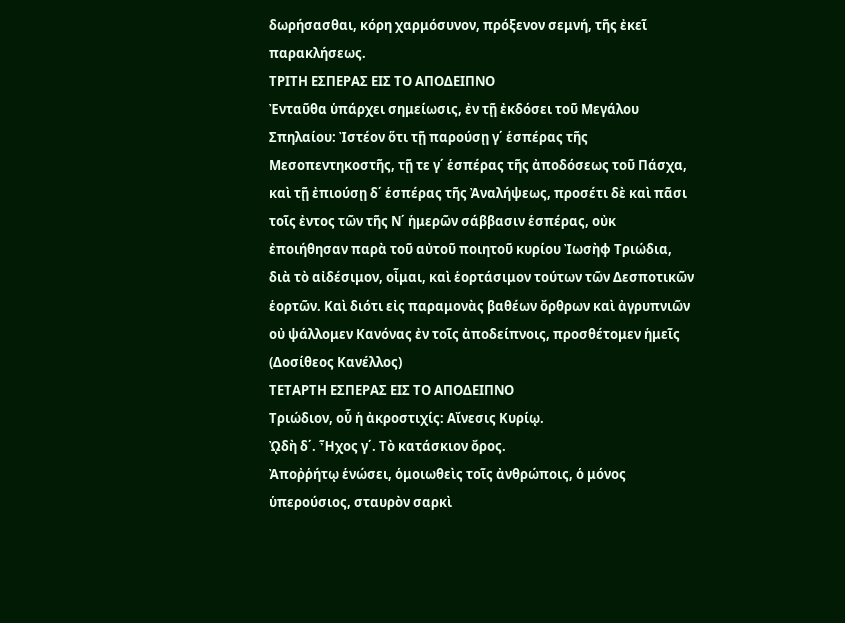δωρήσασθαι, κόρη χαρμόσυνον, πρόξενον σεμνή, τῆς ἐκεῖ παρακλήσεως.
ΤΡΙΤΗ ΕΣΠΕΡΑΣ ΕΙΣ ΤΟ ΑΠΟΔΕΙΠΝΟ
Ἐνταῦθα ὑπάρχει σημείωσις, ἐν τῇ ἐκδόσει τοῦ Μεγάλου Σπηλαίου: Ἰστέον ὅτι τῇ παρούσῃ γ΄ ἑσπέρας τῆς Μεσοπεντηκοστῆς, τῇ τε γ΄ ἑσπέρας τῆς ἀποδόσεως τοῦ Πάσχα, καὶ τῇ ἐπιούσῃ δ΄ ἑσπέρας τῆς Ἀναλήψεως, προσέτι δὲ καὶ πᾶσι τοῖς ἐντος τῶν τῆς Ν΄ ἡμερῶν σάββασιν ἑσπέρας, οὐκ ἐποιήθησαν παρὰ τοῦ αὐτοῦ ποιητοῦ κυρίου Ἰωσὴφ Τριώδια, διὰ τὸ αἰδέσιμον, οἶμαι, καὶ ἑορτάσιμον τούτων τῶν Δεσποτικῶν ἑορτῶν. Καὶ διότι εἰς παραμονὰς βαθέων ὄρθρων καὶ ἀγρυπνιῶν οὐ ψάλλομεν Κανόνας ἐν τοῖς ἀποδείπνοις, προσθέτομεν ἡμεῖς (Δοσίθεος Κανέλλος)
ΤΕΤΑΡΤΗ ΕΣΠΕΡΑΣ ΕΙΣ ΤΟ ΑΠΟΔΕΙΠΝΟ
Τριώδιον, οὗ ἡ ἀκροστιχίς: Αἴνεσις Κυρίῳ.
ᾨδὴ δ΄. Ἦχος γ΄. Τὸ κατάσκιον ὄρος.
Ἀποῤῥήτῳ ἑνώσει, ὁμοιωθεὶς τοῖς ἀνθρώποις, ὁ μόνος ὑπερούσιος, σταυρὸν σαρκὶ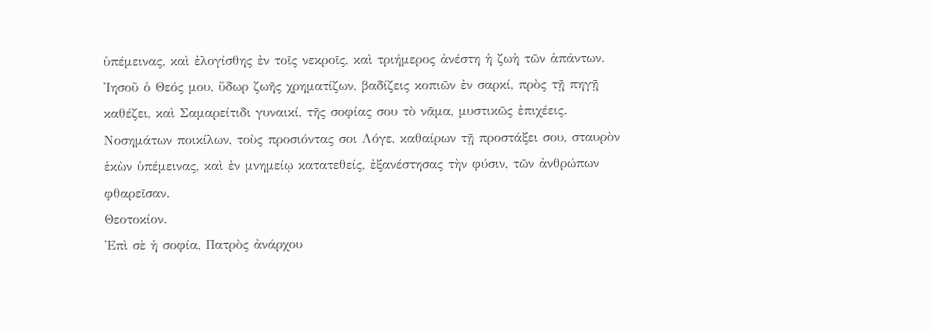ὑπέμεινας, καὶ ἐλογίσθης ἐν τοῖς νεκροῖς, καὶ τριήμερος ἀνέστη ἡ ζωὴ τῶν ἁπάντων.
Ἰησοῦ ὁ Θεός μου, ὕδωρ ζωῆς χρηματίζων, βαδίζεις κοπιῶν ἐν σαρκί, πρὸς τῇ πηγῇ καθέζει, καὶ Σαμαρείτιδι γυναικί, τῆς σοφίας σου τὸ νᾶμα, μυστικῶς ἐπιχέεις.
Νοσημάτων ποικίλων, τοὺς προσιόντας σοι Λόγε, καθαίρων τῇ προστάξει σου, σταυρὸν ἑκὼν ὑπέμεινας, καὶ ἐν μνημείῳ κατατεθείς, ἐξανέστησας τὴν φύσιν, τῶν ἀνθρώπων φθαρεῖσαν.
Θεοτοκίον.
Ἐπὶ σὲ ἡ σοφία, Πατρὸς ἀνάρχου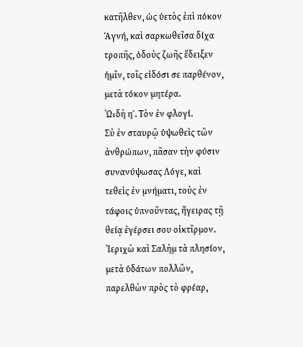κατῆλθεν, ὡς ὑετὸς ἐπὶ πόκον Ἁγνή, καὶ σαρκωθεῖσα δίχα τροπῆς, ὁδοὺς ζωῆς ἔδειξεν ἡμῖν, τοῖς εἰδόσι σε παρθένον, μετὰ τόκον μητέρα.
ᾨδὴ η΄. Τὸν ἐν φλογί.
Σὺ ἐν σταυρῷ ὑψωθεὶς τῶν ἀνθρώπων, πᾶσαν τὴν φύσιν συνανύψωσας Λόγε, καὶ τεθεὶς ἐν μνήματι, τοὺς ἐν τάφοις ὑπνοῦντας, ἤγειρας τῇ θείᾳ ἐγέρσει σου οἰκτῖρμον.
Ἰεριχὼ καὶ Σαλὴμ τὰ πλησίον, μετὰ ὑδάτων πολλῶν, παρελθὼν πρὸς τὸ φρέαρ,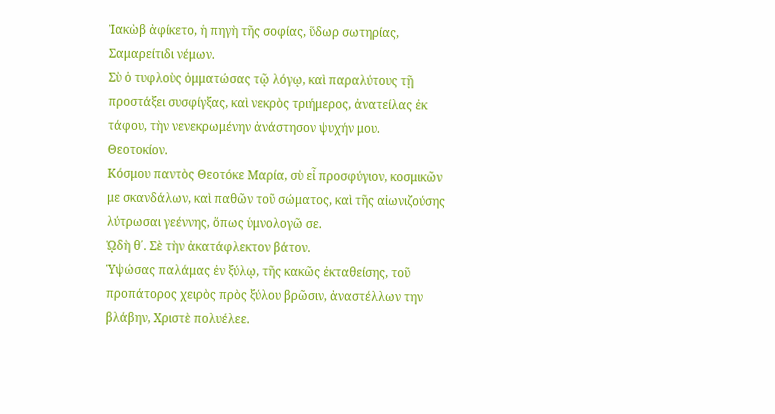Ἰακὼβ ἀφίκετο, ἡ πηγὴ τῆς σοφίας, ὕδωρ σωτηρίας, Σαμαρείτιδι νέμων.
Σὺ ὁ τυφλοὺς ὀμματώσας τῷ λόγῳ, καὶ παραλύτους τῇ προστάξει συσφίγξας, καὶ νεκρὸς τριήμερος, ἀνατείλας ἐκ τάφου, τὴν νενεκρωμένην ἀνάστησον ψυχήν μου.
Θεοτοκίον.
Κόσμου παντὸς Θεοτόκε Μαρία, σὺ εἶ προσφύγιον, κοσμικῶν με σκανδάλων, καὶ παθῶν τοῦ σώματος, καὶ τῆς αἰωνιζούσης λύτρωσαι γεέννης, ὅπως ὑμνολογῶ σε.
ᾨδὴ θ΄. Σὲ τὴν ἀκατάφλεκτον βάτον.
Ὑψώσας παλάμας ἐν ξύλῳ, τῆς κακῶς ἐκταθείσης, τοῦ προπάτορος χειρὸς πρὸς ξύλου βρῶσιν, ἀναστέλλων την βλάβην, Χριστὲ πολυέλεε.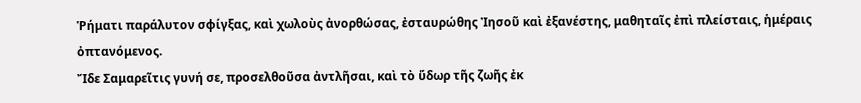Ῥήματι παράλυτον σφίγξας, καὶ χωλοὺς ἀνορθώσας, ἐσταυρώθης Ἰησοῦ καὶ ἐξανέστης, μαθηταῖς ἐπὶ πλείσταις, ἡμέραις ὀπτανόμενος.
Ἴδε Σαμαρεῖτις γυνή σε, προσελθοῦσα ἀντλῆσαι, καὶ τὸ ὕδωρ τῆς ζωῆς ἐκ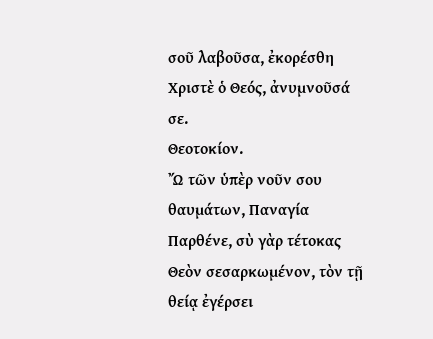σοῦ λαβοῦσα, ἐκορέσθη Χριστὲ ὁ Θεός, ἀνυμνοῦσά σε.
Θεοτοκίον.
Ὤ τῶν ὑπὲρ νοῦν σου θαυμάτων, Παναγία Παρθένε, σὺ γὰρ τέτοκας Θεὸν σεσαρκωμένον, τὸν τῇ θείᾳ ἐγέρσει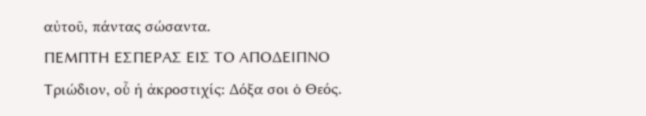αὐτοῦ, πάντας σώσαντα.
ΠΕΜΠΤΗ ΕΣΠΕΡΑΣ ΕΙΣ ΤΟ ΑΠΟΔΕΙΠΝΟ
Τριώδιον, οὗ ἡ ἀκροστιχίς: Δόξα σοι ὁ Θεός.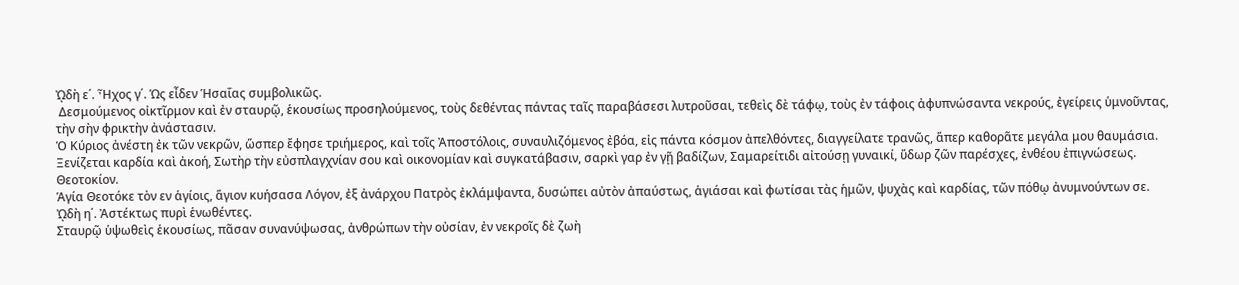ᾨδὴ ε΄. Ἦχος γ΄. Ὡς εἶδεν Ἡσαΐας συμβολικῶς.
 Δεσμούμενος οἰκτῖρμον καὶ ἐν σταυρῷ, ἑκουσίως προσηλούμενος, τοὺς δεθέντας πάντας ταῖς παραβάσεσι λυτροῦσαι, τεθεὶς δὲ τάφῳ, τοὺς ἐν τάφοις ἀφυπνώσαντα νεκρούς, ἐγείρεις ὑμνοῦντας, τὴν σὴν φρικτὴν ἀνάστασιν.
Ὁ Κύριος ἀνέστη ἐκ τῶν νεκρῶν, ὥσπερ ἔφησε τριήμερος, καὶ τοῖς Ἀποστόλοις, συναυλιζόμενος ἐβόα, εἰς πάντα κόσμον ἀπελθόντες, διαγγείλατε τρανῶς, ἅπερ καθορᾶτε μεγάλα μου θαυμάσια.
Ξενίζεται καρδία καὶ ἀκοή, Σωτὴρ τὴν εὐσπλαγχνίαν σου καὶ οικονομίαν καὶ συγκατάβασιν, σαρκὶ γαρ ἐν γῇ βαδίζων, Σαμαρείτιδι αἰτούσῃ γυναικί, ὕδωρ ζῶν παρέσχες, ἐνθέου ἐπιγνώσεως.
Θεοτοκίον.
Ἁγία Θεοτόκε τὸν εν ἁγίοις, ἅγιον κυήσασα Λόγον, ἐξ ἀνάρχου Πατρὸς ἐκλάμψαντα, δυσώπει αὐτὸν ἀπαύστως, ἁγιάσαι καὶ φωτίσαι τὰς ἡμῶν, ψυχὰς καὶ καρδίας, τῶν πόθῳ ἀνυμνούντων σε.
ᾨδὴ η΄. Ἀστέκτως πυρὶ ἑνωθέντες.
Σταυρῷ ὑψωθεὶς ἑκουσίως, πᾶσαν συνανύψωσας, ἀνθρώπων τὴν οὐσίαν, ἐν νεκροῖς δὲ ζωὴ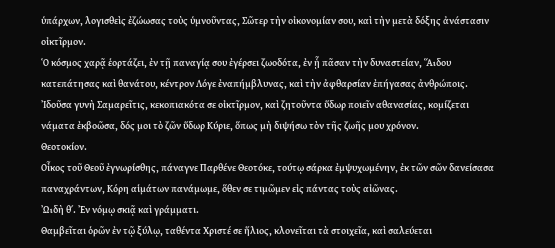ὑπάρχων, λογισθεὶς ἐζώωσας τοὺς ὑμνοῦντας, Σῶτερ τὴν οἰκονομίαν σου, καὶ τὴν μετὰ δόξης ἀνάστασιν οἰκτῖρμον.
Ὁ κόσμος χαρᾷ ἑορτάζει, ἐν τῇ παναγίᾳ σου ἐγέρσει ζωοδότα, ἐν ᾗ πᾶσαν τὴν δυναστείαν, ᾍδου κατεπάτησας καὶ θανάτου, κέντρον Λόγε ἐναπήμβλυνας, καὶ τὴν ἀφθαρσίαν ἐπήγασας ἀνθρώποις.
Ἰδοῦσα γυνὴ Σαμαρεῖτις, κεκοπιακότα σε οἰκτῖρμον, καὶ ζητοῦντα ὕδωρ ποιεῖν αθανασίας, κομίζεται νάματα ἐκβοῶσα, δός μοι τὸ ζῶν ὕδωρ Κύριε, ὅπως μὴ διψήσω τὸν τῆς ζωῆς μου χρόνον.
Θεοτοκίον.
Οἶκος τοῦ Θεοῦ ἐγνωρίσθης, πάναγνε Παρθένε Θεοτόκε, τούτῳ σάρκα ἐμψυχωμένην, ἐκ τῶν σῶν δανείσασα παναχράντων, Κόρη αἱμάτων πανάμωμε, ὅθεν σε τιμῶμεν εἰς πάντας τοὺς αἰῶνας.
ᾨδὴ θ΄. Ἐν νόμῳ σκιᾷ καὶ γράμματι.
Θαμβεῖται ὁρῶν ἐν τῷ ξύλῳ, ταθέντα Χριστέ σε ἥλιος, κλονεῖται τὰ στοιχεῖα, καὶ σαλεύεται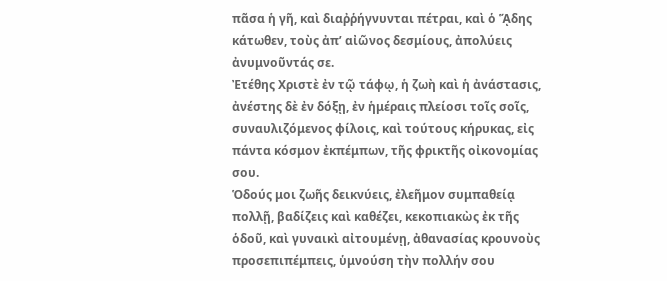πᾶσα ἡ γῆ, καὶ διαῤῥήγνυνται πέτραι, καὶ ὁ ᾍδης κάτωθεν, τοὺς ἀπ’ αἰῶνος δεσμίους, ἀπολύεις ἀνυμνοῦντάς σε.
Ἐτέθης Χριστὲ ἐν τῷ τάφῳ, ἡ ζωὴ καὶ ἡ ἀνάστασις, ἀνέστης δὲ ἐν δόξῃ, ἐν ἡμέραις πλείοσι τοῖς σοῖς, συναυλιζόμενος φίλοις, καὶ τούτους κήρυκας, εἰς πάντα κόσμον ἐκπέμπων, τῆς φρικτῆς οἰκονομίας σου.
Ὁδούς μοι ζωῆς δεικνύεις, ἐλεῆμον συμπαθείᾳ πολλῇ, βαδίζεις καὶ καθέζει, κεκοπιακὼς ἐκ τῆς ὁδοῦ, καὶ γυναικὶ αἰτουμένῃ, ἀθανασίας κρουνοὺς προσεπιπέμπεις, ὑμνούση τὴν πολλήν σου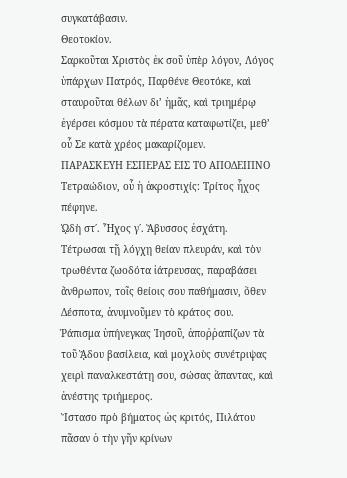συγκατάβασιν.
Θεοτοκίον.
Σαρκοῦται Χριστὸς ἐκ σοῦ ὑπὲρ λόγον, Λόγος ὑπάρχων Πατρός, Παρθένε Θεοτόκε, καὶ σταυροῦται θέλων δι’ ἡμᾶς, καὶ τριημέρῳ ἐγέρσει κόσμου τὰ πέρατα καταφωτίζει, μεθ’ οὗ Σε κατὰ χρέος μακαρίζομεν.
ΠΑΡΑΣΚΕΥΗ ΕΣΠΕΡΑΣ ΕΙΣ ΤΟ ΑΠΟΔΕΙΠΝΟ
Τετραώδιον, οὗ ἡ ἀκροστιχίς: Τρίτος ἦχος πέφηνε.
ᾨδὴ στ΄. Ἦχος γ΄. Ἄβυσσος ἐσχάτη.
Τέτρωσαι τῇ λόγχῃ θείαν πλευράν, καὶ τὸν τρωθέντα ζωοδότα ἰάτρευσας, παραβάσει ἄνθρωπον, τοῖς θείοις σου παθήμασιν, ὅθεν Δέσποτα, ἀνυμνοῦμεν τὸ κράτος σου.
Ῥάπισμα ὑπήνεγκας Ἰησοῦ, ἀποῤῥαπίζων τὰ τοῦ ᾍδου βασίλεια, καὶ μοχλοὺς συνέτριψας χειρὶ παναλκεστάτῃ σου, σώσας ἅπαντας, καὶ ἀνέστης τριήμερος.
Ἵστασο πρὸ βήματος ὡς κριτός, Πιλάτου πᾶσαν ὁ τὴν γῆν κρίνων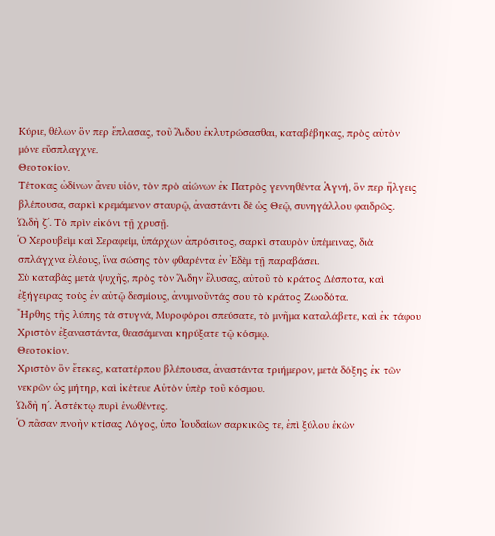Κύριε, θέλων ὃν περ ἔπλασας, τοῦ ᾍδου ἐκλυτρώσασθαι, καταβέβηκας, πρὸς αὐτὸν μόνε εὔσπλαγχνε.
Θεοτοκίον.
Τέτοκας ὠδίνων ἄνευ υἱόν, τὸν πρὸ αἰώνων ἐκ Πατρὸς γεννηθέντα Ἁγνή, ὃν περ ἤλγεις βλέπουσα, σαρκὶ κρεμάμενον σταυρῷ, ἀναστάντι δὲ ὡς Θεῷ, συνηγάλλου φαιδρῶς.
ᾨδὴ ζ΄. Τὸ πρὶν εἰκόνι τῇ χρυσῇ.
Ὁ Χερουβεὶμ καὶ Σεραφείμ, ὑπάρχων ἀπρόσιτος, σαρκὶ σταυρὸν ὑπέμεινας, διὰ σπλάγχνα ἐλέους, ἵνα σώσης τὸν φθαρέντα ἐν Ἐδὲμ τῇ παραβάσει.
Σὺ καταβὰς μετὰ ψυχῆς, πρὸς τὸν ᾍδην ἔλυσας, αὐτοῦ τὸ κράτος Δέσποτα, καὶ ἐξήγειρας τοὺς ἐν αὐτῷ δεσμίους, ἀνυμνοῦντάς σου τὸ κράτος Ζωοδότα.
Ἤρθης τῆς λύπης τὰ στυγνά, Μυροφόροι σπεύσατε, τὸ μνῆμα καταλάβετε, καὶ ἐκ τάφου Χριστὸν ἐξαναστάντα, θεασάμεναι κηρύξατε τῷ κόσμῳ.
Θεοτοκίον.
Χριστὸν ὃν ἔτεκες, κατατέρπου βλέπουσα, ἀναστάντα τριήμερον, μετὰ δόξης ἐκ τῶν νεκρῶν ὡς μήτηρ, καὶ ἱκέτευε Αὐτὸν ὑπὲρ τοῦ κόσμου.
ᾨδὴ η΄. Ἀστέκτῳ πυρὶ ἑνωθέντες.
Ὁ πᾶσαν πνοὴν κτίσας Λόγος, ὑπο Ἰουδαίων σαρκικῶς τε, ἐπὶ ξύλου ἑκὼν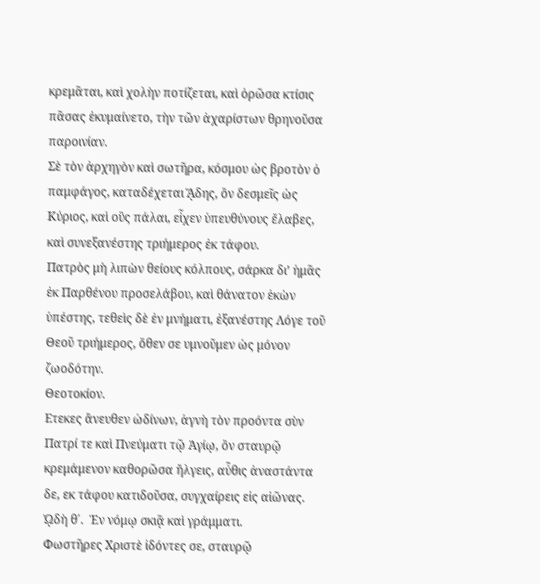κρεμᾶται, καὶ χολὴν ποτίζεται, καὶ ὁρῶσα κτίσις πᾶσας ἐκυμαίνετο, τὴν τῶν ἀχαρίστων θρηνοῦσα παροινίαν.
Σὲ τὸν ἀρχηγὸν καὶ σωτῆρα, κόσμου ὡς βροτὸν ὁ παμφάγος, καταδέχεται ᾍδης, ὃν δεσμεῖς ὡς Κύριος, καὶ οὓς πάλαι, εἶχεν ὑπευθύνους ἔλαβες, καὶ συνεξανέστης τριήμερος ἐκ τάφου.
Πατρὸς μὴ λιπὼν θείους κόλπους, σάρκα δι’ ἡμᾶς ἐκ Παρθένου προσελάβου, καὶ θάνατον ἑκὼν ὑπέστης, τεθεὶς δὲ ἐν μνήματι, ἐξανέστης Λόγε τοῦ Θεοῦ τριήμερος, ὅθεν σε υμνοῦμεν ὡς μόνον ζωοδότην.
Θεοτοκίον.
Ετεκες ἄνευθεν ὠδίνων, ἁγνὴ τὸν προόντα σὺν Πατρί τε καὶ Πνεύματι τῷ Ἁγίῳ, ὃν σταυρῷ κρεμάμενον καθορῶσα ἤλγεις, αὖθις ἀναστάντα δε, εκ τάφου κατιδοῦσα, συγχαίρεις εἰς αἰῶνας.
ᾨδὴ θ΄.  Ἐν νόμῳ σκιᾷ καὶ γράμματι.
Φωστῆρες Χριστὲ ἰδόντες σε, σταυρῷ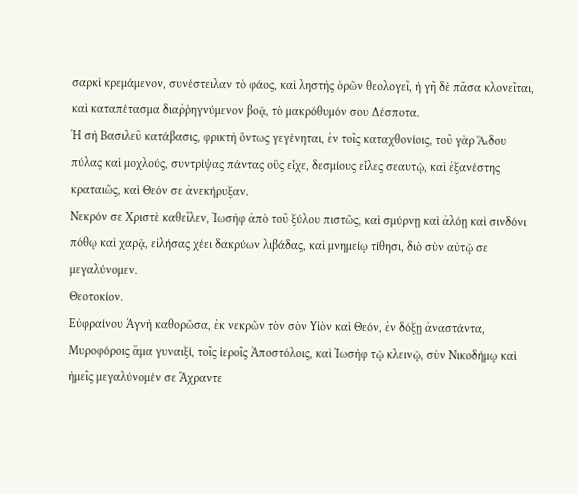σαρκὶ κρεμάμενον, συνέστειλαν τὸ φάος, καὶ ληστὴς ὁρῶν θεολογεῖ, ἡ γῆ δὲ πᾶσα κλονεῖται, καὶ καταπέτασμα διαῤῥηγνύμενον βοᾷ, τὸ μακρόθυμόν σου Δέσποτα.
Ἡ σὴ Βασιλεῦ κατάβασις, φρικτὴ ὄντως γεγένηται, ἐν τοῖς καταχθονίοις, τοῦ γὰρ ᾍδου πύλας καὶ μοχλούς, συντρίψας πάντας οὓς εἶχε, δεσμίους εἷλες σεαυτῷ, καὶ ἐξανέστης κραταιῶς, καὶ Θεόν σε ἀνεκήρυξαν.
Νεκρόν σε Χριστὲ καθεῖλεν, Ἰωσὴφ ἀπὸ τοῦ ξύλου πιστῶς, καὶ σμύρνῃ καὶ ἀλόῃ καὶ σινδόνι πόθῳ καὶ χαρᾷ, εἰλήσας χέει δακρύων λιβάδας, καὶ μνημείῳ τίθησι, διὸ σὺν αὐτῷ σε μεγαλύνομεν.
Θεοτοκίον.
Εὐφραίνου Ἁγνὴ καθορῶσα, ἐκ νεκρῶν τὸν σὸν Υἱὸν καὶ Θεόν, ἐν δόξῃ ἀναστάντα, Μυροφόροις ἅμα γυναιξί, τοῖς ἱεροῖς Ἀποστόλοις, καὶ Ἰωσὴφ τῷ κλεινῷ, σὺν Νικοδήμῳ καὶ ἡμεῖς μεγαλύνομέν σε Ἄχραντε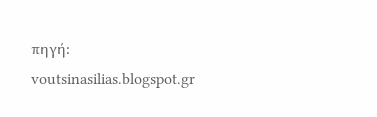πηγή: voutsinasilias.blogspot.gr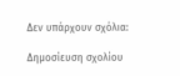Δεν υπάρχουν σχόλια:

Δημοσίευση σχολίου